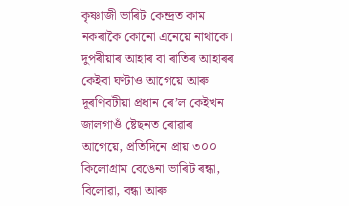কৃষ্ণাজী ভাৰিট কেন্দ্ৰত কাম নকৰাকৈ কোনো এনেয়ে নাথাকে।
দুপৰীয়াৰ আহাৰ বা ৰাতিৰ আহাৰৰ কেইবা ঘণ্টাও আগেয়ে আৰু দূৰণিবটীয়া প্ৰধান ৰে’ল কেইখন জালগাওঁ ষ্টেছনত ৰোৱাৰ আগেয়ে, প্ৰতিদিনে প্ৰায় ৩০০ কিলোগ্ৰাম বেঙেনা ভাৰিট ৰন্ধা, বিলোৱা, বন্ধা আৰু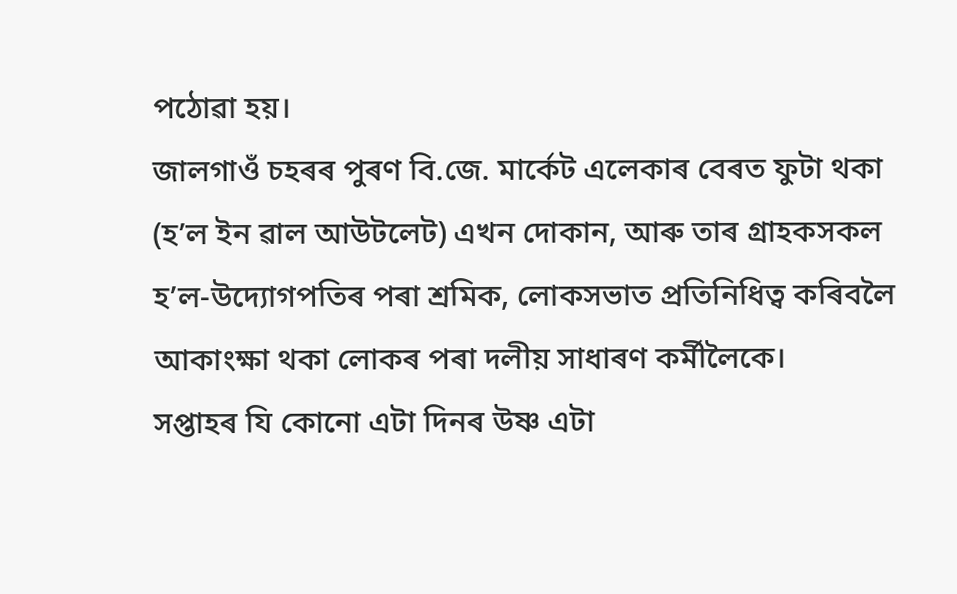পঠোৱা হয়।
জালগাওঁ চহৰৰ পুৰণ বি.জে. মাৰ্কেট এলেকাৰ বেৰত ফুটা থকা (হ’ল ইন ৱাল আউটলেট) এখন দোকান, আৰু তাৰ গ্ৰাহকসকল হ’ল-উদ্যোগপতিৰ পৰা শ্ৰমিক, লোকসভাত প্ৰতিনিধিত্ব কৰিবলৈ আকাংক্ষা থকা লোকৰ পৰা দলীয় সাধাৰণ কৰ্মীলৈকে।
সপ্তাহৰ যি কোনো এটা দিনৰ উষ্ণ এটা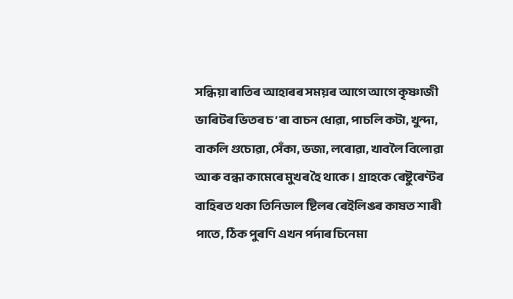সন্ধিয়া ৰাতিৰ আহাৰৰ সময়ৰ আগে আগে কৃষ্ণাজী ভাৰিটৰ ভিতৰ চ’ৰা বাচন ধোৱা, পাচলি কটা, খুন্দা, বাকলি গুচোৱা, সেঁকা, ভজা, লৰোৱা, খাবলৈ বিলোৱা আৰু বন্ধা কামেৰে মুখৰ হৈ থাকে। গ্ৰাহকে ৰেষ্টুৰেণ্টৰ বাহিৰত থকা তিনিডাল ষ্টিলৰ ৰেইলিঙৰ কাষত শাৰী পাতে, ঠিক পুৰণি এখন পৰ্দাৰ চিনেমা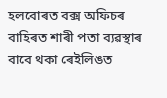হলবোৰত বক্স অফিচৰ বাহিৰত শাৰী পতা ব্যৱস্থাৰ বাবে থকা ৰেইলিঙত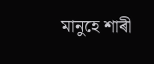মানুহে শাৰী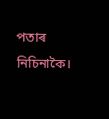পতাৰ নিচিনাকৈ।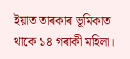ইয়াত তাৰকাৰ ভূমিকাত থাকে ১৪ গৰাকী মহিলা।